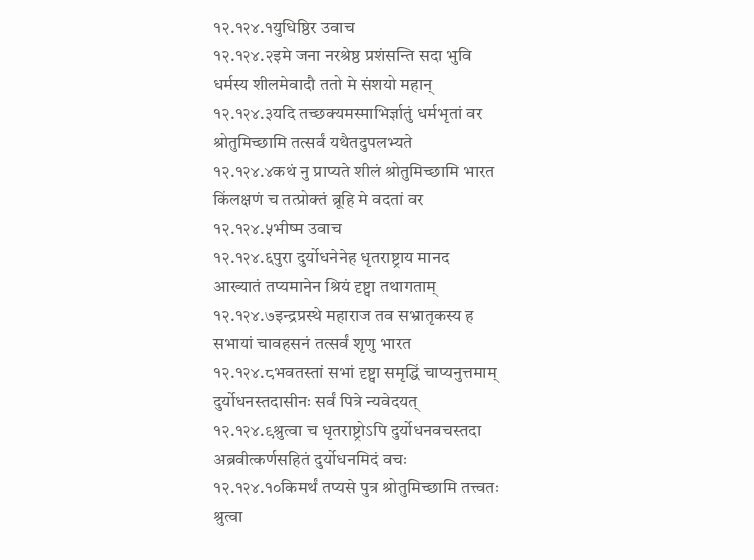१२.१२४.१युधिष्ठिर उवाच
१२.१२४.२इमे जना नरश्रेष्ठ प्रशंसन्ति सदा भुवि
धर्मस्य शीलमेवादौ ततो मे संशयो महान्
१२.१२४.३यदि तच्छक्यमस्माभिर्ज्ञातुं धर्मभृतां वर
श्रोतुमिच्छामि तत्सर्वं यथैतदुपलभ्यते
१२.१२४.४कथं नु प्राप्यते शीलं श्रोतुमिच्छामि भारत
किंलक्षणं च तत्प्रोक्तं ब्रूहि मे वदतां वर
१२.१२४.५भीष्म उवाच
१२.१२४.६पुरा दुर्योधनेनेह धृतराष्ट्राय मानद
आख्यातं तप्यमानेन श्रियं दृष्ट्वा तथागताम्
१२.१२४.७इन्द्रप्रस्थे महाराज तव सभ्रातृकस्य ह
सभायां चावहसनं तत्सर्वं शृणु भारत
१२.१२४.८भवतस्तां सभां दृष्ट्वा समृद्धिं चाप्यनुत्तमाम्
दुर्योधनस्तदासीनः सर्वं पित्रे न्यवेदयत्
१२.१२४.९श्रुत्वा च धृतराष्ट्रोऽपि दुर्योधनवचस्तदा
अब्रवीत्कर्णसहितं दुर्योधनमिदं वचः
१२.१२४.१०किमर्थं तप्यसे पुत्र श्रोतुमिच्छामि तत्त्वतः
श्रुत्वा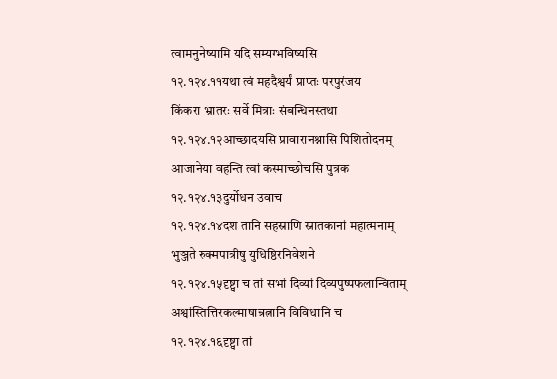त्वामनुनेष्यामि यदि सम्यग्भविष्यसि
१२.१२४.११यथा त्वं महदैश्वर्यं प्राप्तः परपुरंजय
किंकरा भ्रातरः सर्वे मित्राः संबन्धिनस्तथा
१२.१२४.१२आच्छादयसि प्रावारानश्नासि पिशितोदनम्
आजानेया वहन्ति त्वां कस्माच्छोचसि पुत्रक
१२.१२४.१३दुर्योधन उवाच
१२.१२४.१४दश तानि सहस्राणि स्नातकानां महात्मनाम्
भुञ्जते रुक्मपात्रीषु युधिष्ठिरनिवेशने
१२.१२४.१५दृष्ट्वा च तां सभां दिव्यां दिव्यपुष्पफलान्विताम्
अश्वांस्तित्तिरकल्माषान्रत्नानि विविधानि च
१२.१२४.१६दृष्ट्वा तां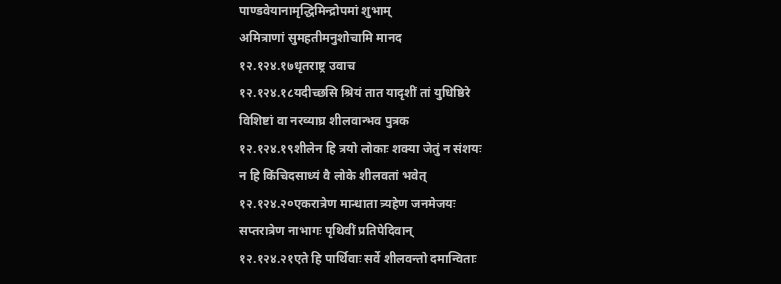पाण्डवेयानामृद्धिमिन्द्रोपमां शुभाम्
अमित्राणां सुमहतीमनुशोचामि मानद
१२.१२४.१७धृतराष्ट्र उवाच
१२.१२४.१८यदीच्छसि श्रियं तात यादृशीं तां युधिष्ठिरे
विशिष्टां वा नरव्याघ्र शीलवान्भव पुत्रक
१२.१२४.१९शीलेन हि त्रयो लोकाः शक्या जेतुं न संशयः
न हि किंचिदसाध्यं वै लोके शीलवतां भवेत्
१२.१२४.२०एकरात्रेण मान्धाता त्र्यहेण जनमेजयः
सप्तरात्रेण नाभागः पृथिवीं प्रतिपेदिवान्
१२.१२४.२१एते हि पार्थिवाः सर्वे शीलवन्तो दमान्विताः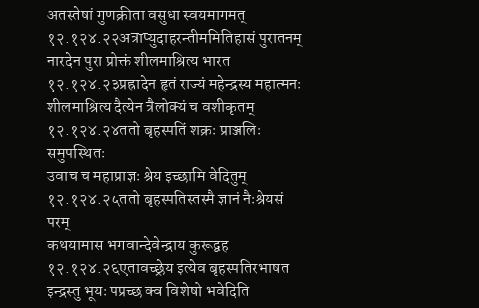अतस्तेषां गुणक्रीता वसुधा स्वयमागमत्
१२.१२४.२२अत्राप्युदाहरन्तीममितिहासं पुरातनम्
नारदेन पुरा प्रोक्तं शीलमाश्रित्य भारत
१२.१२४.२३प्रह्रादेन हृतं राज्यं महेन्द्रस्य महात्मनः
शीलमाश्रित्य दैत्येन त्रैलोक्यं च वशीकृतम्
१२.१२४.२४ततो बृहस्पतिं शक्रः प्राञ्जलिः समुपस्थितः
उवाच च महाप्राज्ञः श्रेय इच्छामि वेदितुम्
१२.१२४.२५ततो बृहस्पतिस्तस्मै ज्ञानं नैःश्रेयसं परम्
कथयामास भगवान्देवेन्द्राय कुरूद्वह
१२.१२४.२६एतावच्छ्रेय इत्येव बृहस्पतिरभाषत
इन्द्रस्तु भूयः पप्रच्छ क्व विशेषो भवेदिति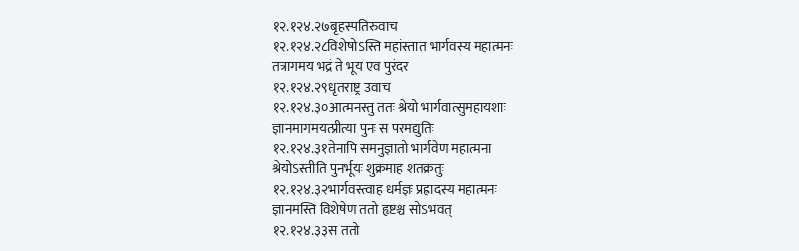१२.१२४.२७बृहस्पतिरुवाच
१२.१२४.२८विशेषोऽस्ति महांस्तात भार्गवस्य महात्मनः
तत्रागमय भद्रं ते भूय एव पुरंदर
१२.१२४.२९धृतराष्ट्र उवाच
१२.१२४.३०आत्मनस्तु ततः श्रेयो भार्गवात्सुमहायशाः
ज्ञानमागमयत्प्रीत्या पुनः स परमद्युतिः
१२.१२४.३१तेनापि समनुज्ञातो भार्गवेण महात्मना
श्रेयोऽस्तीति पुनर्भूयः शुक्रमाह शतक्रतुः
१२.१२४.३२भार्गवस्त्वाह धर्मज्ञः प्रह्रादस्य महात्मनः
ज्ञानमस्ति विशेषेण ततो हृष्टश्च सोऽभवत्
१२.१२४.३३स ततो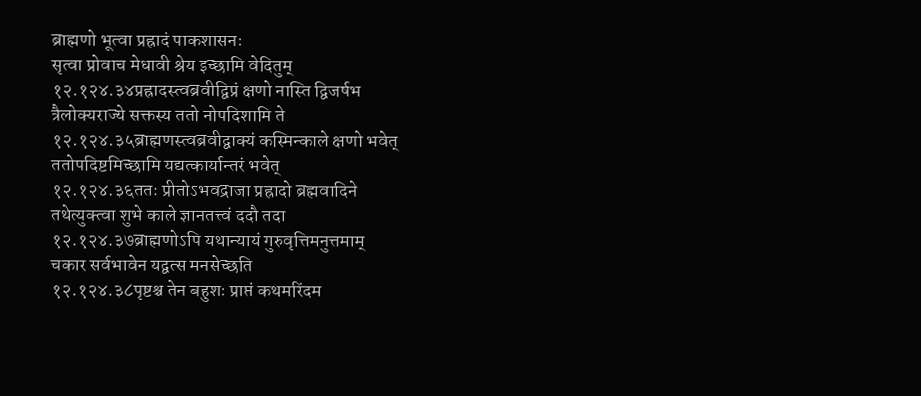ब्राह्मणो भूत्वा प्रह्रादं पाकशासनः
सृत्वा प्रोवाच मेधावी श्रेय इच्छामि वेदितुम्
१२.१२४.३४प्रह्रादस्त्वब्रवीद्विप्रं क्षणो नास्ति द्विजर्षभ
त्रैलोक्यराज्ये सक्तस्य ततो नोपदिशामि ते
१२.१२४.३५ब्राह्मणस्त्वब्रवीद्वाक्यं कस्मिन्काले क्षणो भवेत्
ततोपदिष्टमिच्छामि यद्यत्कार्यान्तरं भवेत्
१२.१२४.३६ततः प्रीतोऽभवद्राजा प्रह्रादो ब्रह्मवादिने
तथेत्युक्त्वा शुभे काले ज्ञानतत्त्वं ददौ तदा
१२.१२४.३७ब्राह्मणोऽपि यथान्यायं गुरुवृत्तिमनुत्तमाम्
चकार सर्वभावेन यद्वत्स मनसेच्छति
१२.१२४.३८पृष्टश्च तेन बहुशः प्राप्तं कथमरिंदम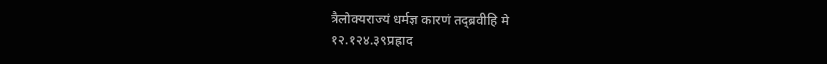त्रैलोक्यराज्यं धर्मज्ञ कारणं तद्ब्रवीहि मे
१२.१२४.३९प्रह्राद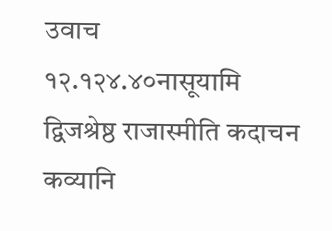उवाच
१२.१२४.४०नासूयामि द्विजश्रेष्ठ राजास्मीति कदाचन
कव्यानि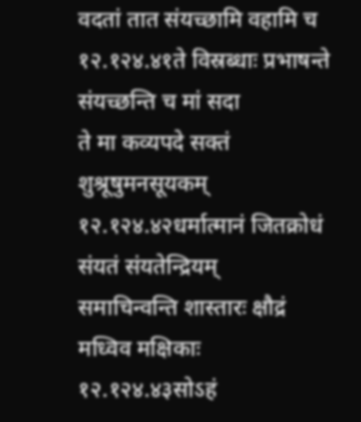वदतां तात संयच्छामि वहामि च
१२.१२४.४१ते विस्रब्धाः प्रभाषन्ते संयच्छन्ति च मां सदा
ते मा कव्यपदे सक्तं शुश्रूषुमनसूयकम्
१२.१२४.४२धर्मात्मानं जितक्रोधं संयतं संयतेन्द्रियम्
समाचिन्वन्ति शास्तारः क्षौद्रं मध्विव मक्षिकाः
१२.१२४.४३सोऽहं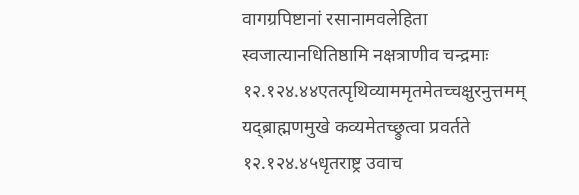वागग्रपिष्टानां रसानामवलेहिता
स्वजात्यानधितिष्ठामि नक्षत्राणीव चन्द्रमाः
१२.१२४.४४एतत्पृथिव्याममृतमेतच्चक्षुरनुत्तमम्
यद्ब्राह्मणमुखे कव्यमेतच्छ्रुत्वा प्रवर्तते
१२.१२४.४५धृतराष्ट्र उवाच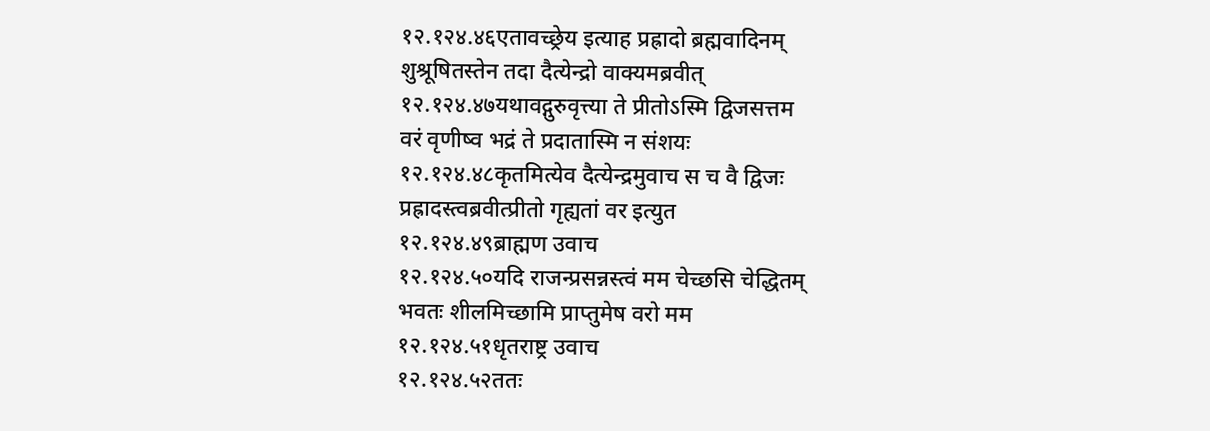१२.१२४.४६एतावच्छ्रेय इत्याह प्रह्रादो ब्रह्मवादिनम्
शुश्रूषितस्तेन तदा दैत्येन्द्रो वाक्यमब्रवीत्
१२.१२४.४७यथावद्गुरुवृत्त्या ते प्रीतोऽस्मि द्विजसत्तम
वरं वृणीष्व भद्रं ते प्रदातास्मि न संशयः
१२.१२४.४८कृतमित्येव दैत्येन्द्रमुवाच स च वै द्विजः
प्रह्रादस्त्वब्रवीत्प्रीतो गृह्यतां वर इत्युत
१२.१२४.४९ब्राह्मण उवाच
१२.१२४.५०यदि राजन्प्रसन्नस्त्वं मम चेच्छसि चेद्धितम्
भवतः शीलमिच्छामि प्राप्तुमेष वरो मम
१२.१२४.५१धृतराष्ट्र उवाच
१२.१२४.५२ततः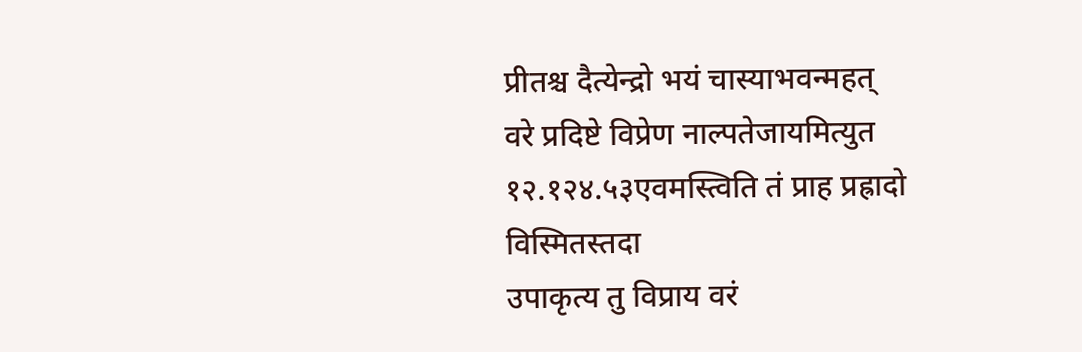प्रीतश्च दैत्येन्द्रो भयं चास्याभवन्महत्
वरे प्रदिष्टे विप्रेण नाल्पतेजायमित्युत
१२.१२४.५३एवमस्त्विति तं प्राह प्रह्रादो विस्मितस्तदा
उपाकृत्य तु विप्राय वरं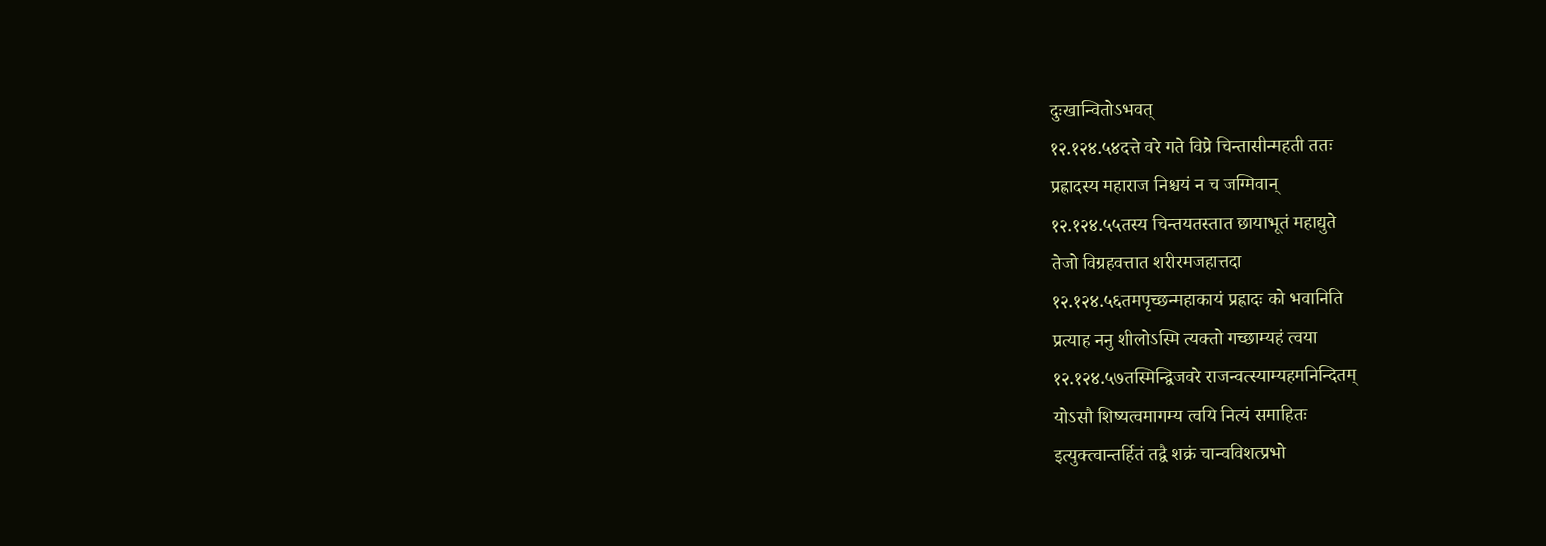दुःखान्वितोऽभवत्
१२.१२४.५४दत्ते वरे गते विप्रे चिन्तासीन्महती ततः
प्रह्रादस्य महाराज निश्चयं न च जग्मिवान्
१२.१२४.५५तस्य चिन्तयतस्तात छायाभूतं महाद्युते
तेजो विग्रहवत्तात शरीरमजहात्तदा
१२.१२४.५६तमपृच्छन्महाकायं प्रह्रादः को भवानिति
प्रत्याह ननु शीलोऽस्मि त्यक्तो गच्छाम्यहं त्वया
१२.१२४.५७तस्मिन्द्विजवरे राजन्वत्स्याम्यहमनिन्दितम्
योऽसौ शिष्यत्वमागम्य त्वयि नित्यं समाहितः
इत्युक्त्वान्तर्हितं तद्वै शक्रं चान्वविशत्प्रभो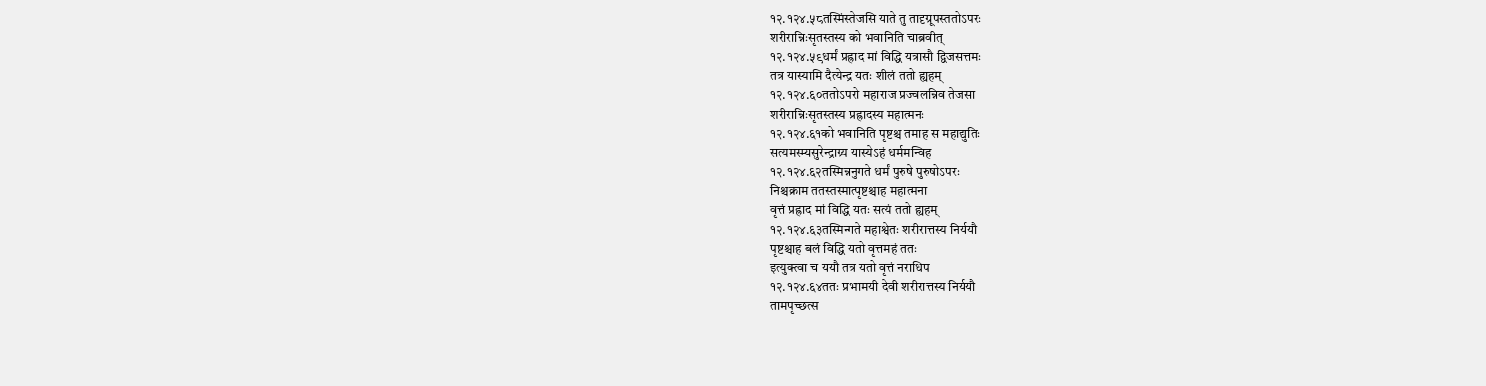१२.१२४.५८तस्मिंस्तेजसि याते तु तादृग्रूपस्ततोऽपरः
शरीरान्निःसृतस्तस्य को भवानिति चाब्रवीत्
१२.१२४.५९धर्मं प्रह्राद मां विद्धि यत्रासौ द्विजसत्तमः
तत्र यास्यामि दैत्येन्द्र यतः शीलं ततो ह्यहम्
१२.१२४.६०ततोऽपरो महाराज प्रज्वलन्निव तेजसा
शरीरान्निःसृतस्तस्य प्रह्रादस्य महात्मनः
१२.१२४.६१को भवानिति पृष्टश्च तमाह स महाद्युतिः
सत्यमस्म्यसुरेन्द्राग्र्य यास्येऽहं धर्ममन्विह
१२.१२४.६२तस्मिन्ननुगते धर्मं पुरुषे पुरुषोऽपरः
निश्चक्राम ततस्तस्मात्पृष्टश्चाह महात्मना
वृत्तं प्रह्राद मां विद्धि यतः सत्यं ततो ह्यहम्
१२.१२४.६३तस्मिन्गते महाश्वेतः शरीरात्तस्य निर्ययौ
पृष्टश्चाह बलं विद्धि यतो वृत्तमहं ततः
इत्युक्त्वा च ययौ तत्र यतो वृत्तं नराधिप
१२.१२४.६४ततः प्रभामयी देवी शरीरात्तस्य निर्ययौ
तामपृच्छत्स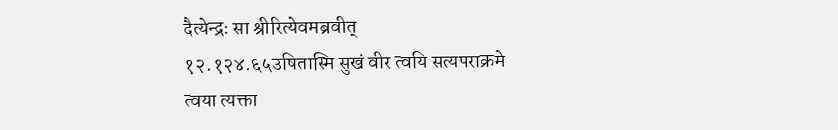दैत्येन्द्रः सा श्रीरित्येवमब्रवीत्
१२.१२४.६५उषितास्मि सुखं वीर त्वयि सत्यपराक्रमे
त्वया त्यक्ता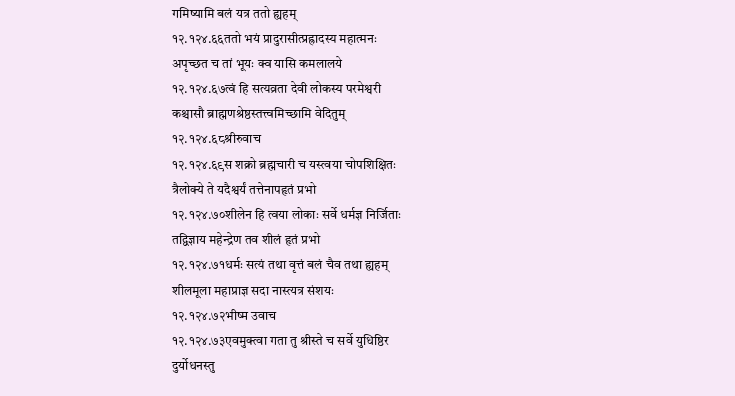गमिष्यामि बलं यत्र ततो ह्यहम्
१२.१२४.६६ततो भयं प्रादुरासीत्प्रह्रादस्य महात्मनः
अपृच्छत च तां भूयः क्व यासि कमलालये
१२.१२४.६७त्वं हि सत्यव्रता देवी लोकस्य परमेश्वरी
कश्चासौ ब्राह्मणश्रेष्ठस्तत्त्वमिच्छामि वेदितुम्
१२.१२४.६८श्रीरुवाच
१२.१२४.६९स शक्रो ब्रह्मचारी च यस्त्वया चोपशिक्षितः
त्रैलोक्ये ते यदैश्वर्यं तत्तेनापहृतं प्रभो
१२.१२४.७०शीलेन हि त्वया लोकाः सर्वे धर्मज्ञ निर्जिताः
तद्विज्ञाय महेन्द्रेण तव शीलं हृतं प्रभो
१२.१२४.७१धर्मः सत्यं तथा वृत्तं बलं चैव तथा ह्यहम्
शीलमूला महाप्राज्ञ सदा नास्त्यत्र संशयः
१२.१२४.७२भीष्म उवाच
१२.१२४.७३एवमुक्त्वा गता तु श्रीस्ते च सर्वे युधिष्ठिर
दुर्योधनस्तु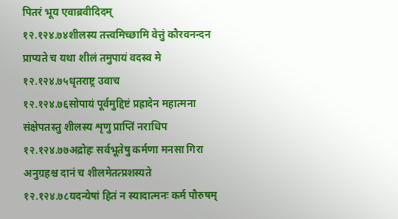पितरं भूय एवाब्रवीदिदम्
१२.१२४.७४शीलस्य तत्त्वमिच्छामि वेत्तुं कौरवनन्दन
प्राप्यते च यथा शीलं तमुपायं वदस्व मे
१२.१२४.७५धृतराष्ट्र उवाच
१२.१२४.७६सोपायं पूर्वमुद्दिष्टं प्रह्रादेन महात्मना
संक्षेपतस्तु शीलस्य शृणु प्राप्तिं नराधिप
१२.१२४.७७अद्रोहः सर्वभूतेषु कर्मणा मनसा गिरा
अनुग्रहश्च दानं च शीलमेतत्प्रशस्यते
१२.१२४.७८यदन्येषां हितं न स्यादात्मनः कर्म पौरुषम्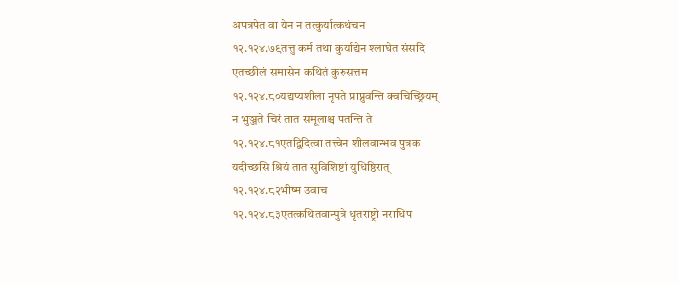अपत्रपेत वा येन न तत्कुर्यात्कथंचन
१२.१२४.७९तत्तु कर्म तथा कुर्याद्येन श्लाघेत संसदि
एतच्छीलं समासेन कथितं कुरुसत्तम
१२.१२४.८०यद्यप्यशीला नृपते प्राप्नुवन्ति क्वचिच्छ्रियम्
न भुञ्जते चिरं तात समूलाश्च पतन्ति ते
१२.१२४.८१एतद्विदित्वा तत्त्वेन शीलवान्भव पुत्रक
यदीच्छसि श्रियं तात सुविशिष्टां युधिष्ठिरात्
१२.१२४.८२भीष्म उवाच
१२.१२४.८३एतत्कथितवान्पुत्रे धृतराष्ट्रो नराधिप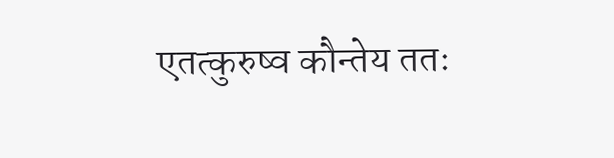एतत्कुरुष्व कौन्तेय ततः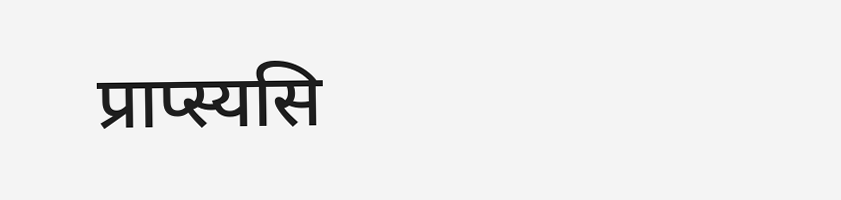प्राप्स्यसि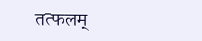तत्फलम्